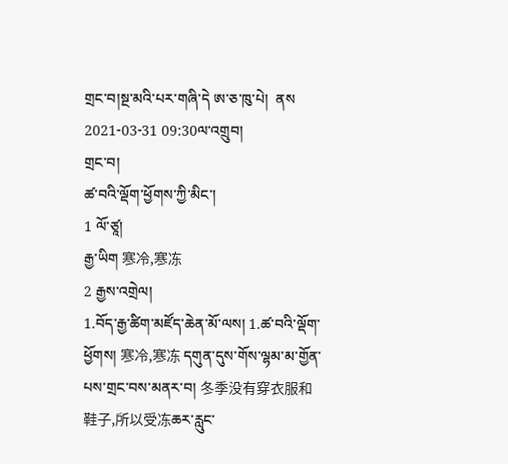གྲང་བ།སྔ་མའི་པར་གཞི་དེ ཨ་ཅ་ཁུ་པེ།  ནས 2021-03-31 09:30ལ་འགྲུབ།
གྲང་བ།
ཚ་བའི་ལྡོག་ཕྱོགས་ཀྱི་མིང་།
1 ལོ་ཙཱ།
རྒྱ་ཡིག 寒冷,寒冻
2 རྒྱས་འགྲེལ།
1.བོད་རྒྱ་ཚིག་མཛོད་ཆེན་མོ་ལས། 1.ཚ་བའི་ལྡོག་ཕྱོགས། 寒冷,寒冻 དགུན་དུས་གོས་ལྷམ་མ་གྱོན་པས་གྲང་བས་མནར་བ། 冬季没有穿衣服和鞋子,所以受冻ཆར་རླུང་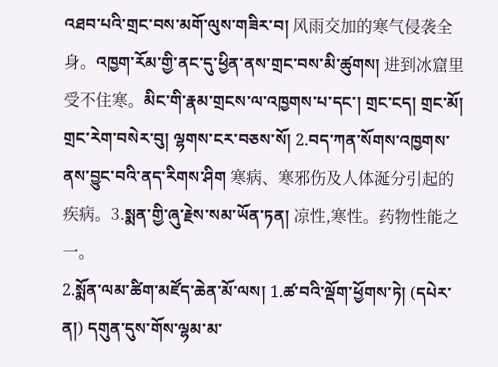འཐབ་པའི་གྲང་བས་མགོ་ལུས་གཟིར་བ། 风雨交加的寒气侵袭全身。འཁྱག་རོམ་གྱི་ནང་དུ་ཕྱིན་ནས་གྲང་བས་མི་ཚུགས། 进到冰窟里受不住寒。མིང་གི་རྣམ་གྲངས་ལ་འཁྱགས་པ་དང་། གྲང་ངད། གྲང་མོ། གྲང་རེག་བསེར་བུ། ལྷགས་ངར་བཅས་སོ། 2.བད་ཀན་སོགས་འཁྱགས་ནས་བྱུང་བའི་ནད་རིགས་ཤིག 寒病、寒邪伤及人体涎分引起的疾病。3.སྨན་གྱི་ཞུ་རྗེས་སམ་ཡོན་ཏན། 凉性,寒性。药物性能之一。
2.སྨོན་ལམ་ཚིག་མཛོད་ཆེན་མོ་ལས། 1.ཚ་བའི་ལྡོག་ཕྱོགས་ཏེ། (དཔེར་ན།) དགུན་དུས་གོས་ལྷམ་མ་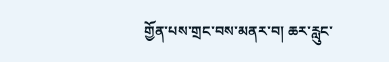གྱོན་པས་གྲང་བས་མནར་བ། ཆར་རླུང་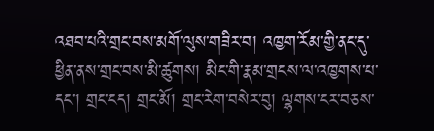འཐབ་པའི་གྲང་བས་མགོ་ལུས་གཟིར་བ། འཁྱག་རོམ་གྱི་ནང་དུ་ཕྱིན་ནས་གྲང་བས་མི་ཚུགས། མིང་གི་རྣམ་གྲངས་ལ་འཁྱགས་པ་དང་། གྲང་ངད། གྲང་མོ། གྲང་རེག་བསེར་བུ། ལྷགས་ངར་བཅས་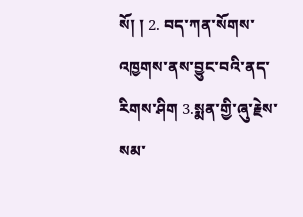སོ། ། 2. བད་ཀན་སོགས་འཁྱགས་ནས་བྱུང་བའི་ནད་རིགས་ཤིག 3.སྨན་གྱི་ཞུ་རྗེས་སམ་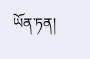ཡོན་ཏན།